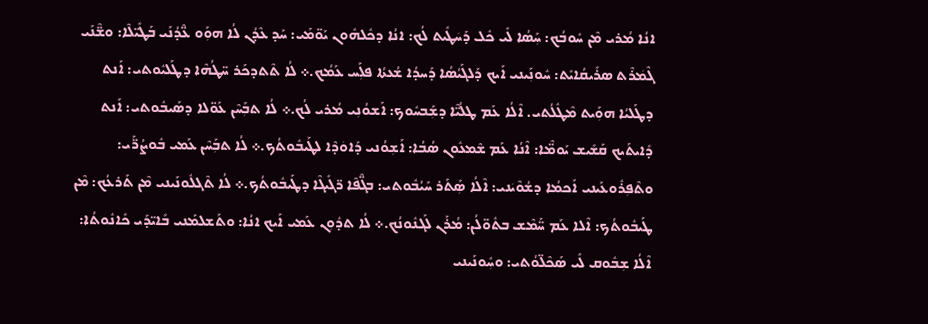ܐܢܳܐ ܡܳܪܝ ܡܶܢ ܚܽܘܒܳܟ: ܚܼܰܣܳܐ ܠܺܝ ܟܽܠ ܕܰܚܿܛܺܝܬ ܠܳܟ: ܐܢܳܐ ܕܟܽܠܗܽܘܢ ܝܰܘ̈ܡܰܝ: ܚܰܕ ܥܶܕܳܢ ܠܳܐ ܗܘܼܰܘ ܥ̈ܶܕܳܢܰܝ ܒܰܛܺܝ̈ܠܶܐ: ܘܫ̈ܶܢܰܝ ܓܶܡܿܪܶܬ ܣܪܺܝܩܳܐܝܺܬ: ܚܽܘܢܼܰܝܢܝ ܐܰܝܟ ܕܰܠܓܰܝܳܣܳܐ ܕܰܚܕܳܐ ܫܳܥܬܳܐ ܦܠܼܰܚ ܥܰܡܳܟ.܀ ܠܳܐ ܬܶܬܕܟܰܪ ܚ̈ܛܳܗܶܐ ܕܛܰܠܝܽܘܬܝ: ܐܰܢܬ ܕܛܰܠܝܳܐ ܗܘܼܰܝܬ ܡܶܛܽܠܳܬܝ. ܐܶܠܳܐ ܥܰܡ ܛܠܳܝ̈ܶܐ ܕܫܼܰܒܚܽܘܟ: ܐܰܫܘܳܢܼܝ ܡܳܪܝ ܠܳܟ.܀ ܠܳܐ ܬܒܼܰܚܶܢ ܥܰܘ̈ܠܐ ܕܣܰܝܒܽܘܬܝ: ܐܰܢܬ ܕܺܐܝܬܰܝܟ ܩܰܫܺܝܫ ܝܰܘܡ̈ܶܐ: ܐܶܢܳܐ ܥܰܡ ܫܶܡܥܽܘܢ ܣܳܒܳܐ: ܐܰܫܼܘܳܢܝ ܕܰܐܘܿܕܶܐ ܠܛܰܝܒܽܘܬܳܟ.܀ ܠܳܐ ܬܒܼܰܚܶܢ ܥܰܡܝ ܒܽܘܨܳܪ̈ܰܝ: ܘܬܶܦܼܪܽܘܥܰܝܢܝ ܐܰܟܡܳܐ ܕܫܳܘܶܝܿܢܝ: ܐܶܠܳܐ ܣܼܰܬܰܪ ܚܰܝܳܒܽܘܬܝ: ܒܓ̈ܶܦܶܐ ܪ̈ܓܺܝܓܶܐ ܕܛܰܝܒܽܘܬܳܟ.܀ ܠܳܐ ܬܶܓܠܽܘܢܰܝܢܝ ܡܶܢ ܬܰܪܥܳܟ: ܡܶܢ ܛܰܝܒܽܘܬܳܟ: ܐܶܠܐ ܥܰܡ ܚ̈ܰܡܶܫ ܒܬܽܘ̈ܠܳܢ: ܡܳܪܰܢ ܠܰܓܢܽܘܢܳܟ.܀ ܠܳܐ ܬܕܽܘܼܢ ܥܰܡܝ ܐܰܝܟ ܐܢܳܐ: ܘܬܰܫܠܡܰܢܝ ܒܺܐܝ̈ܕܰܝ ܟܺܐܢܽܘܬܳܐ: ܐܶܠܳܐ ܫܼܒܽܘܩ ܠܺܝ ܣܰܟܶܠ̈ܘܳܬܝ: ܘܚܼܽܘܢܰܝܢܝ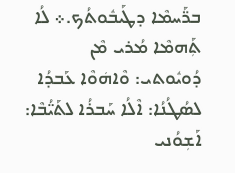ܒܪ̈ܰܚܡܶܐ ܕܛܰܝܒܽܘܬܳܟ.܀ ܠܳܐ ܬܼܰܗܡܶܐ ܡܳܪܝ ܡܶܢ ܕܳܘܝܽܘܬܝ: ܘܶܐܗܿܘܶܐ ܥܰܒܕܳܐ ܠܣܳܛܳܢܳܐ: ܐܶܠܳܐ ܚܰܒܪܳܐ ܠܬܰܝ̈ܳܒܶܐ: ܐܰܫܼܘܳܢܝ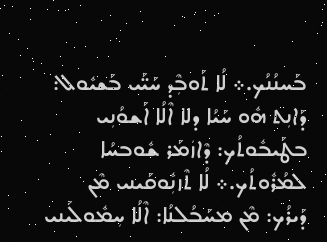ܒܰܚܢܳܢܳܟ.܀ ܠܳܐ ܬܰܘܒܼܶܕ ܚܰܝ̈ܰܝ ܒܰܫܝܽܘܠ: ܕܰܐܢܼܬ ܗܽܘ ܚܰܝܳܐ ܕܠܐ ܐܶܠܳܐ ܐܰܫܘܳܢܼܝ ܒܛܰܝܒܽܘܬܳܟ: ܕܶܐܙܿܡܰܪ ܫܽܘܒܚܳܐ ܠܡܳܪܽܘܬܳܟ.܀ ܠܳܐ ܬܶܙܢܼܽܘܩܰܝܢܝ ܡܶܢ ܕܰܝܪܳܟ: ܡܶܢ ܡܚܰܒܳܠܢܳܐ: ܐܶܠܳܐ ܚܼܡܽܘܠܰܝܢܝ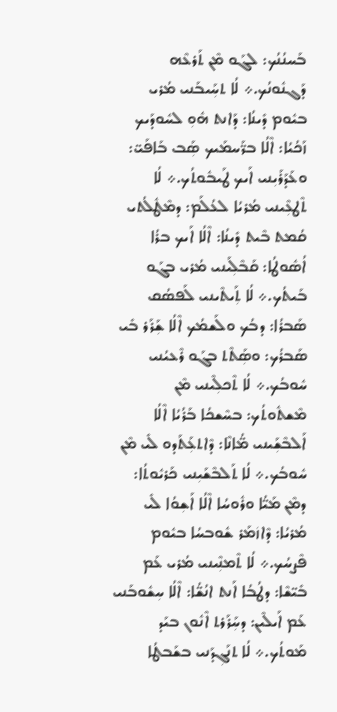ܒܰܚܢܳܢܳܟ: ܠܓܰܘ ܡܶܢ ܬܰܪܥܶܗ ܕܰܓܢܽܘܢܳܟ.܀ ܠܳܐ ܬܚܼܰܝܒܰܢܝ ܡܳܪܝ ܒܝܽܘܡ ܕܺܝܢܳܐ: ܕܰܐܢܬ ܗܽܘܼ ܠܚܽܘܕܰܝܟ ܙܰܟܳܝܳܐ: ܐܶܠܳܐ ܒܪ̈ܰܚܡܰܝܟ ܣܼܰܒ ܒܰܐܦܰܝ̈: ܘܥܰܕܰܪܰܝܼܢܝ ܐܰܝܟ ܛܰܝܒܽܘܬܳܟ.܀ ܠܳܐ ܬܶܛܥܼܶܝܢܝ ܡܳܪܝܳܐ ܠܥܳܠܰܡ: ܕܡܶܛܽܠܳܬܝ ܩܳܡܬ ܒܶܝܬ ܕܺܝܢܳܐ: ܐܶܠܳܐ ܐܰܝܟ ܒܪܳܐ ܐܳܣܽܘܛܳܐ: ܩܰܒܶܠܼܰܝܢܝ ܡܳܪܝ ܒܓܰܘ ܒܰܝܬܳܟ.܀ ܠܳܐ ܬܼܰܝܬܶܝܢܝ ܠܰܦܣܳܩ ܣܰܒܪܳܐ: ܕܒܳܟ ܘܠܰܫܡܳܟ ܐܶܠܳܐ ܫܼܰܪܰܪ ܒܺܝ ܣܰܒܪܳܟ: ܘܣܼܰܬܶܬ ܒܓܰܘ ܪܶܥܝܳܢܝ ܚܽܘܒܳܟ.܀ ܠܳܐ ܬܶܟܠܼܶܝܢܝ ܡܶܢ ܡܶܫܬܽܘܬܳܟ: ܒܚܶܫܟܳܐ ܒܰܪܳܝܳܐ ܐܶܠܳܐ ܐܰܠܒܶܫܼܰܝܢܝ ܡ̈ܳܐܢܶܐ: ܕܶܐܬܥܼܰܬܰܕܘ ܠܺܝ ܡܶܢ ܚܽܘܒܳܟ.܀ ܠܳܐ ܬܰܠܒܶܫܰܝܼܢܝ ܟܰܪܝܽܘܬܳܐ: ܕܡܶܢ ܡܰܝ̈ܳܐ ܘܪܽܘܚܳܐ ܐܶܠܳܐ ܐܰܫܼܘܳܐ ܠܺܝ ܡܳܪܝܳܐ: ܕܶܐܙܿܡܰܪ ܫܽܘܒܚܳܐ ܒܝܽܘܡ ܦܶܨܚܳܟ.܀ ܠܳܐ ܬܶܡܢܼܶܝܢܝ ܡܳܪܝ ܥܰܡ ܒܺܝ̈ܫܶܐ: ܕܛܳܒܳܐ ܐܰܢܬ ܐܢܳܫ̈ܳܐ: ܐܶܠܳܐ ܚܼܫܽܘܒܰܢܝ ܥܰܡ ܐܰܝܠܶܝܢ: ܕܚܼܰܪܰܪܬ ܐܶܢܽܘܢ ܒܝܰܕ ܡܰܘܬܳܟ.܀ ܠܳܐ ܬܢܰܓܼܕܰܢܝ ܒܫܰܒܛܳܐ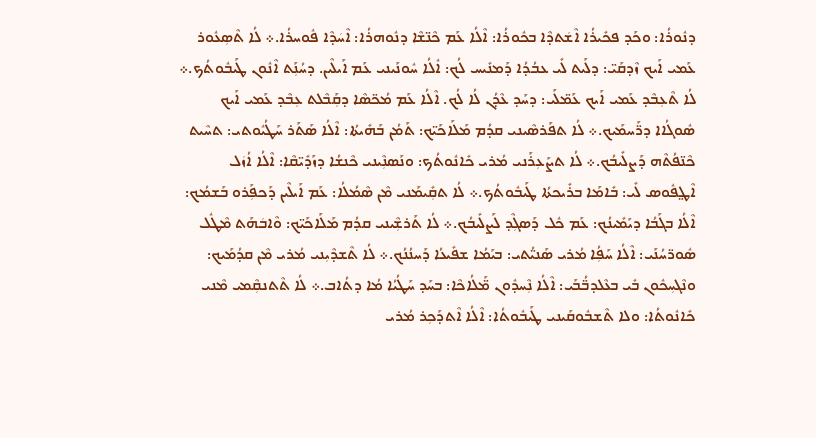ܕܢܽܘܪܳܐ: ܘܟܰܕ ܦܟܺܝܪܳܐ ܐܶܫܿܬܕܶܐ ܒܟܽܘܪܳܐ: ܐܶܠܳܐ ܥܰܡ ܟܶܢ̈ܫܶܐ ܕܢܽܘܗܪܳܐ: ܐܶܚܿܕܶܐ ܦܽܘܚܪܳܐ.܀ ܠܳܐ ܬܶܣܼܥܽܘܪ ܥܰܡܝ ܐܰܝܟ ܙܶܕܩܰܝ̈: ܕܠܰܝܬ ܠܺܝ ܥܒܳܕܳܐ ܕܰܡܢܺܝܚ ܠܳܟ: ܐܽܠܳܐ ܚܽܘܢܰܝܢܝ ܥܰܡ ܐܰܝܠܶܝܢ. ܕܚܳܢܼܰܬ ܐܶܢܽܘܢ ܛܰܝܒܽܘܬܳܟ.܀ ܠܳܐ ܬܶܥܼܒܶܕ ܥܰܡܝ ܐܰܝܟ ܥܰܡ̈ܠܰܝ: ܕܚܰܕ ܥܶܕܳܢ ܠܳܐ ܠܳܟ. ܐܶܠܳܐ ܥܰܡ ܡܳܟ̈ܣܶܐ ܕܩܼܰܒܶܠܬ ܥܼܒܶܕ ܥܰܡܝ ܐܰܝܟ ܣܽܘܓܳܐܐ ܕܪ̈ܰܚܡܰܝܟ.܀ ܠܳܐ ܬܦܰܪܣܶܝܢܝ ܩܕܳܡ ܡܰܠܰܐܟܰܝ̈ܟ: ܬܰܡܳܢ ܒܰܗܺܝܬܳܐ: ܐܶܠܳܐ ܣܰܬܰܪ ܚܰܛܳܝܽܘܬܝ: ܬܚܶܝܬ ܟܶܢ̈ܦܳܬܶܗ ܕܰܨܠܺܝܒܳܟ.܀ ܠܳܐ ܬܨܰܥܼܪܰܢܝ ܡܳܪܝ ܟܺܐܢܽܘܬܳܟ: ܘܢܰܣܢܼܶܝܢܝ ܟܶܢܫܳܐ ܕܙܰܕܺܝ̈ܩܶܐ: ܐܶܠܳܐ ܐܳܙܿܠ ܐܶܛ݀ܦܽܘܣ ܠܺܝ: ܒܺܐܡܰܐ ܒܪܺܝܟܬܳܐ ܛܰܝܒܽܘܬܳܟ.܀ ܠܳܐ ܬܩܼܺܝܡܰܢܝ ܡܶܢ ܣܶܡܳܠܳܐ: ܥܰܡ ܐܰܝܠܶܝܢ ܕܰܟܦܼܰܪܘ ܒܰܫܡܳܟ: ܐܶܠܳܐ ܒܓܰܒܳܐ ܕܝܰܡܺܝܢܳܟ: ܥܰܡ ܟܽܠ ܕܰܣܓܼܶܕ ܠܰܨܠܺܝܒܳܟ.܀ ܠܳܐ ܬܰܪܫܼܶܝܢܝ ܩܕܳܡ ܡܰܠܰܐܟܰܝ̈ܟ: ܘܶܐܒܿܗܰܬ ܡܶܛܽܠ ܣܽܘܪ̈ܚܳܢܰܝ: ܐܶܠܳܐ ܚܰܦܼܳܐ ܡܳܪܝ ܣܰܢܝ̈ܳܬܝ: ܒܝܰܡܳܐ ܫܦܺܝܥܳܐ ܕܰܚܢܳܢܳܟ.܀ ܠܳܐ ܬܶܫܕܶܝܼܢܝ ܡܳܪܝ ܡܶܢ ܩܕܳܡܰܝܟ: ܘܢܶܓܚܼܟܽܘܢ ܒܺܝ ܒܥܶܠܕܒ̈ܳܒܰܝ: ܐܶܠܳܐ ܢܼܶܚܕܽܘܢ ܡ̈ܰܠܳܐܟܶܐ: ܒܚܰܕ ܚܰܛܳܝܳܐ ܡܳܐ ܕܬܳܐܒ.܀ ܠܳܐ ܬܶܬܢܩܼܶܡܝ ܡܶܢܝ ܟܺܐܢܽܘܬܳܐ: ܘܠܐ ܬܶܫܒܽܘܩܰܝܢܝ ܛܰܝܒܽܘܬܳܐ: ܐܶܠܳܐ ܐܶܬܕܰܟܼܪ ܡܳܪܝ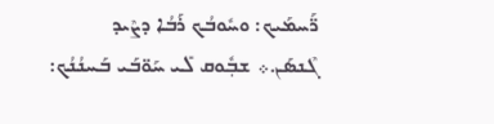ܪ̈ܰܚܡܰܝܟ: ܘܚܽܘܒܳܟ ܪܰܒܳܐ ܕܨܶܝܕ ܓܶܢܣܰܢ.܀ ܫܒܼܽܘܩ ܠܺܝ ܚܰܘ̈ܒܰܝ ܒܰܚܢܳܢܳܟ: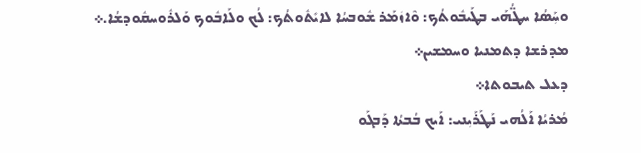ܘܚܼܰܣܳܐ ܚܛ̈ܳܗܰܝ ܒܛܰܝܒܽܘܬܳܟ: ܘܶܐܙܿܡܰܪ ܫܽܘܒܚܳܐ ܠܐܝܺܬܽܘܬܳܟ: ܠܳܟ ܘܠܰܐܒܽܘܟ ܘܰܠܪܽܘܚܩܽܘܕܫܳܐ.܀
ܡܕܪܫܐ ܕܬܡܢܝܐ ܘܚܡܫܝܢ܀
ܕܥܠ ܬܝܒܘܬܐ܀
ܡܳܪܝܳܐ ܐܰܠܳܗܝ ܢܰܛܰܪܰܝܼܢܝ: ܐܰܝܟ ܒܳܒܬܳܐ ܕܰܒܓܰܘ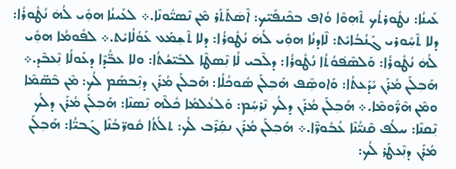ܥܰܝܢܳܐ: ܢܛܽܘܪܬܳܟ ܬܶܗܼܘܶܐ ܘܳܐܦ ܒܟܶܢܦܰܝ̈ܟ: ܐܶܣܿܬܰܬܰܪ ܡܶܢ ܢܶܣܝ̈ܽܘܢܶܐ.܀ ܠܥܰܝܢܳܐ ܗܘܼܺܝ ܠܳܗܿ ܢܳܛܽܘܪܳܐ: ܕܠܐ ܬܶܚܼܽܘܪܝ ܓܰܢܳܒܳܐܝܺܬ: ܠܶܐܕܢܳܐ ܗܘܼܺܝ ܠܳܗܿ ܢܳܛܽܘܪܳܐ: ܕܠܐ ܬܶܫܼܡܰܥ ܥܰܘܳܠܳܐܝܺܬ.܀ ܠܦܽܘܡܳܐ ܗܘܼܺܝ ܠܳܗܿ ܢܳܛܽܘܪܳܐ: ܘܰܠܣܶܦ݁ܘܳܬܳܐ ܢܳܛܽܘܪܳܐ: ܕܠܶܒܝ ܠܳܐ ܢܼܶܣܛܶܐ ܠܒܺܝ̈ܫܳܬܳܐ: ܘܠܐ ܥܒ̈ܳܕܶܐ ܕܥܰܘܠܳܐ ܢܼܶܥܒܶܕ.܀ ܗܰܒܼܠܰܢ ܡܳܪܰܢ ܝܺܕܰܥܬܳܐ: ܘܰܐܘܣܼܶܦ ܗܰܒܼܠܰܢ ܣܽܘܟܳܠܳܐ: ܗܰܒܠܰܢ ܡܳܪܰܢ ܕܢܼܶܒܣܰܡ ܠܳܟ: ܡܶܢ ܒܶܣ̈ܡܶܐ ܘܡܶܢ ܗܶܪ̈ܽܘܡܶܐ.܀ ܗܰܒܼܠܰܢ ܡܳܪܰܢ ܕܠܳܟ ܢܶܪܚܼܰܡ: ܘܰܠܥܳܠܡܳܐ ܟܽܠܶܗ ܢܼܶܣܢܶܐ: ܗܰܒܼܠܰܢ ܡܳܪܰܢ ܕܠܳܟ ܢܼܶܩܢܶܐ: ܚܠܳܦ ܩܶܢܝ̈ܳܢܶܐ ܥܳܒܽܘܪ̈ܶܐ.܀ ܗܰܒܼܠܰܢ ܡܳܪܰܢ ܢܩܼܰܪܶܒ ܠܳܟ: ܬܠܳܬܳܐ ܩܽܘܪ̈ܒܳܢܶܐ ܓܰܒܝ̈ܳܐ: ܗܰܒܼܠܰܢ ܡܳܪܰܢ ܕܢܼܶܥܛܰܪ ܠܳܟ: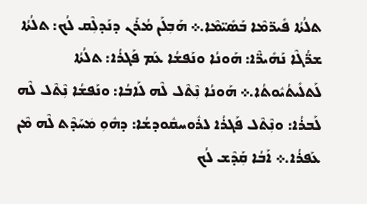ܬܠܳܬܳܐ ܦܺܝܪ̈ܡܶܐ ܒܰܣܺܝ̈ܡܶܐ.܀ ܗܰܒܼܠܰܢ ܡܳܪܰܢ ܕܢܰܕܠܼܶܩ ܠܳܟ: ܬܠܳܬܳܐ ܫܪ̈ܳܓܶܐ ܢܰܗܺܝܪ̈ܶܐ: ܗܰܘܢܳܐ ܘܢܰܦܫܳܐ ܥܰܡ ܦܰܓܪܳܐ: ܬܠܳܬܳܐ ܠܰܬܠܺܝܬܳܝܽܘܬܳܐ.܀ ܗܰܘܢܳܐ ܢܼܶܬܶܠ ܠܶܗ ܠܰܐܒܳܐ: ܘܢܰܦܫܳܐ ܢܼܶܬܶܠ ܠܶܗ ܠܰܒܪܳܐ: ܘܢܼܶܬܶܠ ܦܰܓܪܳܐ ܠܪܽܘܚܩܽܘܕܫܳܐ: ܕܗܽܘܼ ܡܿܚܰܕܶܬ ܠܶܗ ܡܶܢ ܥܰܦܪܳܐ.܀ ܐܰܒܳܐ ܩܼܰܕܶܫ ܠܳܟ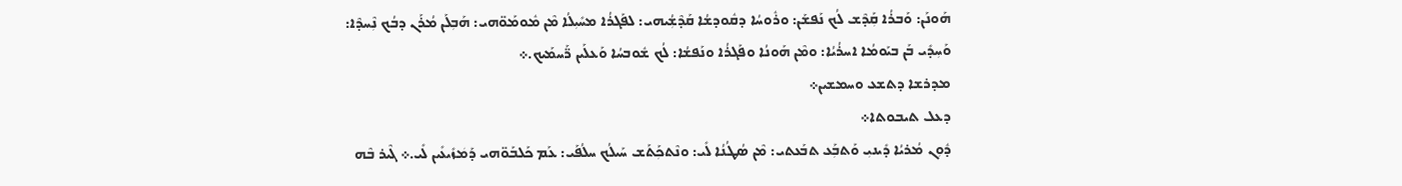ܗܰܘܢܰܢ: ܘܰܒܪܳܐ ܩܼܰܕܶܫ ܠܳܟ ܢܰܦܫܰܢ: ܘܪܽܘܚܳܐ ܕܩܽܘܕܫܳܐ ܩܰܕܶܫܼܳܝܗܝ: ܠܦܰܓܪܳܐ ܡܚܺܝܼܠܳܐ ܡܶܢ ܡܽܘܡܰܘ̈ܗܝ: ܗܰܒܼܠܰܢ ܡܳܪܰܢ ܕܒܳܟ ܢܼܶܚܕܶܐ: ܘܰܚܼܕܺܝ ܒܰܢ ܒܝܰܘܡܳܐ ܐܚܪܳܝܳܐ: ܘܡܶܢ ܗܰܘܢܳܐ ܘܦܰܓܪܳܐ ܘܢܰܦܫܳܐ: ܠܳܟ ܫܽܘܒܚܳܐ ܘܰܥܠܰܝܢ ܪ̈ܰܚܡܰܝܟ.܀
ܡܕܪܫܐ ܕܬܫܥ ܘܚܡܫܝܢ܀
ܕܥܠ ܬܝܒܘܬܐ܀
ܕܽܘܼܢ ܡܳܪܝܳܐ ܕܺܝܢܝܼ ܘܰܬܒܼܰܥ ܬܒܰܥܬܝ: ܡܶܢ ܣܳܛܳܢܳܐ ܠܺܝ: ܘܢܶܬܟܼܰܬܰܫ ܚܰܝܠܳܟ ܚܠܳܦܰܝ: ܥܰܡ ܟܰܠܒܰܘ̈ܗܝ ܕܰܡܿܙܺܝܥܺܝܢ ܠܺܝ.܀ ܓܶܝܪ ܒܶܗ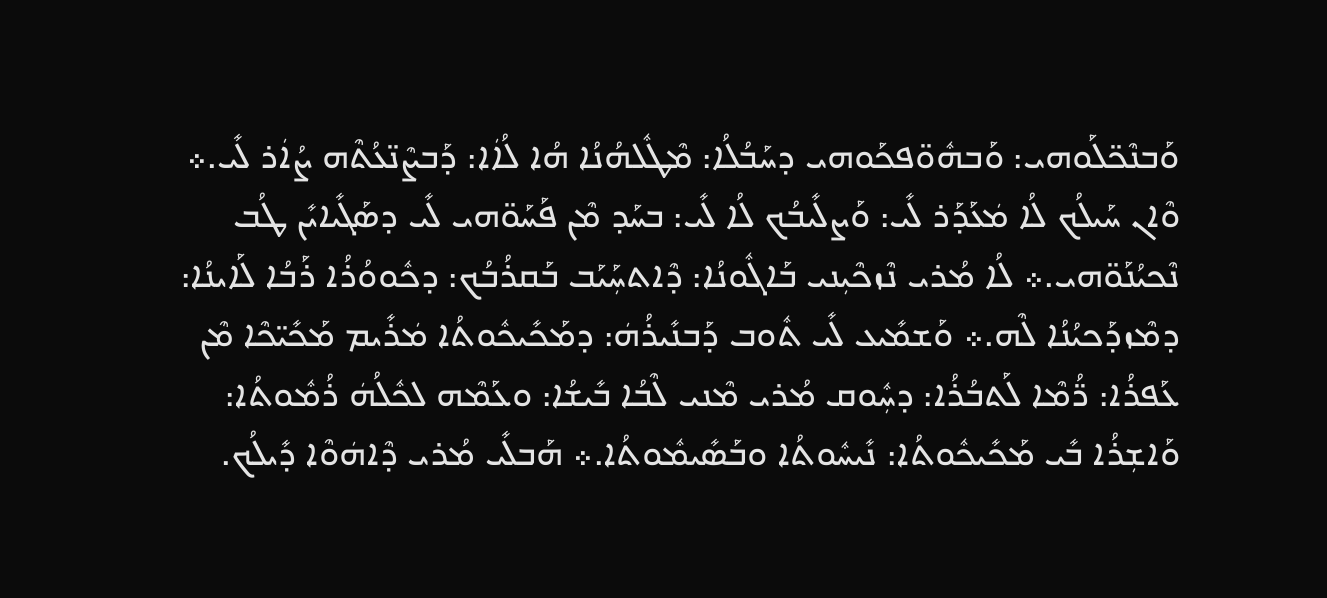ܘܰܒܢܶܟ̈ܠܰܘܗܝ: ܘܰܒܗܽܘ̈ܦܟܰܘܗܝ ܕܚܰܒܳܠܳܐ: ܡܶܛܽܠܗܳܢܳܐ ܗܳܐ ܠܳܐܿܐ: ܕܰܒܨܶܢ̈ܥܳܬܶܗ ܨܳܐܿܪ ܠܺܝ.܀ ܘܶܐܢ ܚܰܝܠܳܟ ܠܳܐ ܡܿܥܰܕܰܪ ܠܺܝ: ܘܰܨܠܺܝܒܳܟ ܠܳܐ ܠܺܝ: ܒܚܰܕ ܡܶܢ ܦܰܚܰܘ̈ܗܝ ܠܺܝ ܕܣܰܓܺܝܐܝܺܢ ܛܳܒ ܢܶܟܝܳܢܰܘ̈ܗܝ.܀ ܠܳܐ ܡܳܪܝ ܢܶܙܟܶܝܼܢܝ ܒܰܐܓܽܘܢܳܐ: ܕܶܐܬܚܼܰܝܰܒ ܒܰܩܪܳܒܳܟ: ܕܟܽܘܘܳܪܳܐ ܪܰܒܳܐ ܠܰܐܝܢܳܐ: ܕܡܶܙܕܰܟܝܳܢܳܐ ܠܶܗ.܀ ܘܰܫܡܺܝܥ ܠܺܝ ܬܽܘܒ ܕܰܒܢܺܝܪܳܗܿ: ܕܡܰܟܺܝܟܽܘܬܳܐ ܡܿܪܺܝܡ ܡܰܟܺܝ̈ܟܶܐ ܡܶܢ ܥܰܦܪܳܐ: ܪ̈ܳܡܶܐ ܠܰܬܒܳܪܳܐ: ܕܚܼܽܘܩ ܡܳܪܝ ܡܶܢܝ ܠܶܒܳܐ ܒܺܝܫܳܐ: ܘܥܰܡܶܗ ܠܟܽܠܳܗܿ ܪܳܡܽܘܬܳܐ: ܘܰܐܫܼܪܳܐ ܒܺܝ ܡܰܟܺܝܟܽܘܬܳܐ: ܢܺܝܚܽܘܬܳܐ ܘܒܰܣܺܝܡܽܘܬܳܐ.܀ ܗܰܒܠܺܝ ܡܳܪܝ ܕܶܐܗܿܘܶܐ ܕܺܝܠܳܟ.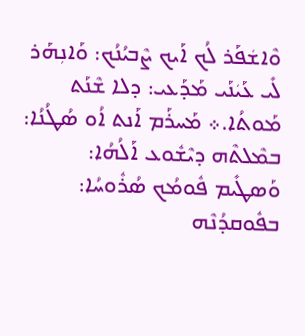ܘܶܐܫܿܦܰܪ ܠܳܟ ܐܰܝܟ ܨܶܒܝܳܢܳܟ: ܘܰܐܢܼܗܰܪ ܠܺܝ ܥܰܝܿܢܰܝ ܡܰܕܰܥܝ: ܕܠܐ ܫܶܢܰܬ ܡܰܘܬܳܐ.܀ ܡܰܚܪܰܡ ܐܰܢܬ ܐܳܘ ܣܳܛܳܢܳܐ: ܒܡܶܠܬܶܗ ܕܝܶܫܽܘܥ ܐܰܠܳܗܳܐ: ܘܰܣܛܺܝܡ ܦܽܘܡܳܟ ܣܳܪܽܘܚܳܐ: ܒܦܽܘܩܕܳܢܶܗ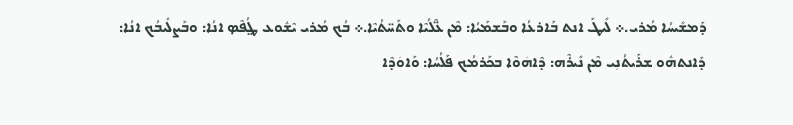ܕܰܡܫܺܝܚܳܐ ܡܳܪܝ.܀ ܠܺܝܛܰ ܐܢܬ ܒܰܐܪܥܳܐ ܘܒܰܫܡܰܝܳܐ: ܡܶܢ ܥ̈ܶܠܳܝܶܐ ܘܬܰܚ̈ܬܳܝܶܐ.܀ ܒܳܟ ܡܳܪܝ ܝܶܫܽܘܥ ܛ݀ܳܦܶܤ ܐܢܳܐ: ܘܒܰܨܠܺܝܒܳܟ ܐܢܳܐ: ܕܰܐܢܬܗܽܘ ܫܪܰܝܬܳܢܼܝ ܡܶܢ ܢܺܝܪܶܗ: ܕܶܐܗܿܘܶܐ ܒܟܰܪܡܳܟ ܦܰܠܳܚܳܐ: ܘܰܐܘܿܕܶܐ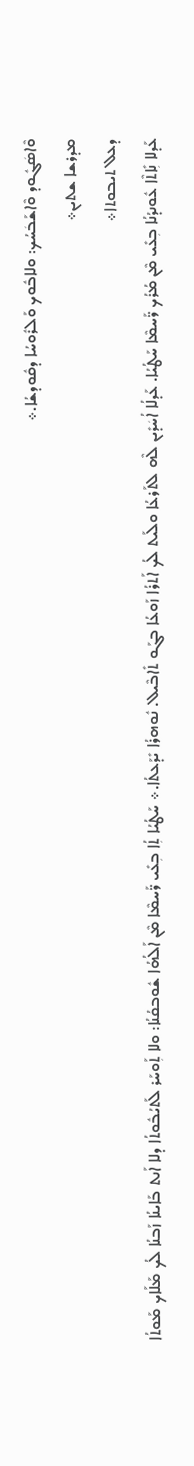ܘܶܐܣܿܓܽܘܕ ܘܶܐܫܰܒܿܚܳܟ: ܘܠܐܒܽܘܟ ܘܰܠܪܽܘܚܳܐ ܕܩܽܘܕܫܳܐ.܀
ܡܕܪܫܐ ܫܬܝܢ܀
ܕܥܠ ܬܝܒܘܬܐ܀
ܥܰܕܠܐ ܢܼܺܐܬܶܐ ܥܽܘܢܕܳܢܳܐ ܒܼܥܺܝ ܡܶܢ ܡܳܪܳܟ ܪ̈ܰܚܡܶܐ ܚܰܛܳܝܳܐ. ܥܰܕܠܳܐ ܐܳܚܿܕܺܝܢ ܠܶܗ ܠܬܰܪܥܳܐ ܘܠܰܝܬ ܠܳܟ ܐܰܬܪܳܐ ܙܰܘܥܳܐ ܒܓܰܘ ܬܺܐܒܶܝܠ. ܢܽܘܗܪܳܐ ܝܺܕܰܥܬܳܐ.܀ ܚܰܛܳܝܳܐ ܬܼܳܐ ܒܼܥܺܝ ܪ̈ܰܚܡܶܐ ܡܶܢ ܐܰܠܳܗܳܐ ܫܽܘܒܩܳܢܳܐ: ܘܠܐ ܬܼܰܘܚܰܪ ܠܰܬܝܳܒܽܘܬܳܐ ܕܠܐ ܐܰܢܬ ܒܰܐܝܢܳܐ ܙܰܒܢܳܐ ܠܳܟ ܡܰܠܰܐܟ ܡܰܘܬܳܐ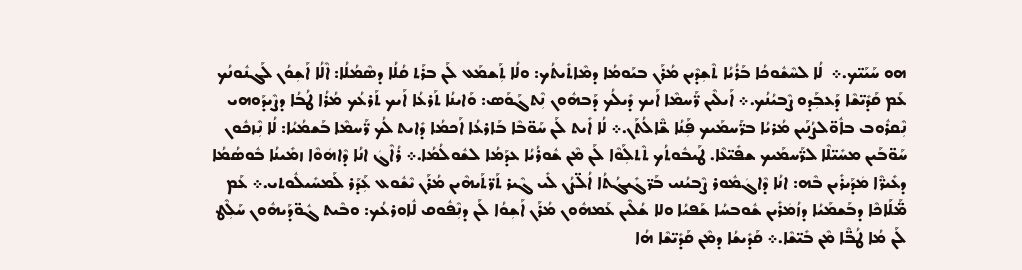ܗܘ ܚܰܝܰܝ̈ܟ.܀  ܠܳܐ ܠܚܶܫܽܘܟܳܐ ܒܰܪܳܝܳܐ ܬܶܫܼܕܶܝܢ ܡܳܪܰܢ ܒܝܰܘܡܳܐ ܕܡܶܐܬܺܝܬܳܟ: ܘܠܳܐ ܬܼܰܫܡܰܥ ܠܰܢ ܒܪܰܬ ܩܳܠܳܐ ܕܣܶܡܳܠܳܐ: ܐܶܠܳܐ ܐܰܫܼܘܳܢ ܠܰܓܢܽܘܢܳܟ ܥܰܡ ܩܰܕܺܝ̈ܫܶܐ ܕܰܥܒܼܰܕܘ ܨܶܒܝܳܢܳܟ.܀ ܐܰܝܠܶܝܢ ܪ̈ܰܚܡܶܐ ܐܰܝܟ ܕܺܝܠܳܟ ܕܰܒܗܽܘܢ ܢܼܶܬܓܰܘܰܣ: ܘܰܐܝܢܳܐ ܬܰܪܥܳܐ ܐܰܝܟ ܬܰܪܥܳܟ ܡܳܪܳܐ ܛܳܒܳܐ ܕܨܶܝܕܰܘܗܝ ܢܼܶܩܪܽܘܒ ܒܐܽܘ̈ܠܨܳܢܰܝܢ ܡܳܪܝܳܐ ܒܪ̈ܰܚܡܰܝܟ ܦܼܰܢܳܐ ܫ̈ܶܐܠܳܬܰܢ.܀ ܠܳܐ ܐܺܝܬ ܠܰܢ ܚܰܘ̈ܒܶܐ ܒܰܐܪܥܳܐ ܐܰܟܡܳܐ ܕܺܐܝܬ ܠܳܟ ܪ̈ܰܚܡܶܐ ܒܰܫܡܳܝܳܐ: ܠܳܐ ܢܼܶܙܟܽܘܢ ܚܰܘ̈ܒܰܝܢ ܡܚܺܝ̈ܠܶܐ ܠܪ̈ܰܚܡܰܝܟ ܫܦܺܝ̈ܥܶܐ. ܛܰܝܒܽܘܬܳܟ ܬܶܬܠܼܰܘܶܐ ܠܰܢ ܡܶܢ ܫܽܘܪܳܝܳܐ ܥܕܰܡܳܐ ܠܫܽܘܠܳܡܳܐ.܀ ܪܳܐܶܓܿ ܐܢܳܐ ܕܶܐܗܿܘܶܐ ܙܡܺܝܢܳܐ ܒܽܘܣܳܡܳܐ ܕܥܺܝܪ̈ܶܐ ܡܿܕܰܝܪܺܝܢ ܒܶܗ: ܐܢܳܐ ܕܶܐܓܿܡܽܘܪ ܨܶܒܝܳܢܝ ܒܰܪ̈ܓܺܝܓܳܬܳܐ ܐܳܠ̈ܨܳܢ ܠܺܝ ܓܶܝܪ ܬܰܪ̈ܬܰܝܗܶܝܢ ܡܳܪܰܢ ܝܶܫܽܘܥ ܥܼܰܕܰܪ ܠܰܡܚܺܝܠܽܘܬܝ.܀ ܥܰܡ ܡ̈ܰܠܰܐܟܶܐ ܕܒܰܫܡܰܝܳܐ ܕܙܳܡܿܪܺܝܢ ܫܽܘܒܚܳܐ ܫܰܦܝܳܐ ܘܠܐ ܫܳܠܶܝܢ ܥܰܡܗܽܘܢ ܡܳܪܰܢ ܐܰܫܼܘܳܐ ܠܰܢ ܕܢܼܶܦܽܘܩ ܠܽܐܘܪܥܳܟ: ܘܒܶܝܬ ܓܽܘ̈ܕܰܝܗܽܘܢ ܚܰܠܼܶܛ ܠܰܢ ܡܳܐ ܛܳܒ̈ܶܐ ܡܶܢ ܒܺܝ̈ܫܶܐ.܀ ܩܰܕܺܝܫܳܐ ܕܡܶܢ ܩܰܕܺܝ̈ܫܶܐ ܗܳܐ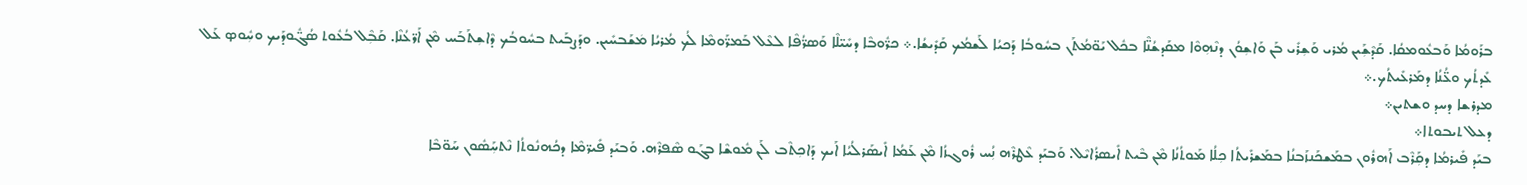ܒܪܰܘܡܳܐ ܘܰܒܥܽܘܡܩܳܐ. ܩܰܕܶܫܼܰܝܢ ܡܳܪܝ ܘܰܫܼܪܺܝ ܒܰܢ ܘܰܐܫܼܘܳܢ ܕܢܶܗܼܘܶܐ ܡܩܰܕܫܳܢ̈ܶܐ ܒܟܽܠ ܝܰܘ̈ܡܳܬܰܢ ܒܚܽܘܒܳܐ ܕܰܟܝܳܐ ܠܰܫܡܳܟ ܩܰܕܺܝܫܳܐ.܀ ܟܪ̈ܽܘܒܶܐ ܕܚܺܝ̈ܠܶܐ ܘܰܣܪ̈ܳܦܶܐ ܠܥܶܠ ܒܰܡܪ̈ܰܘܡܶܐ ܠܳܟ ܡܳܪܝܳܐ ܡܿܫܰܒܚܺܝܢ. ܘܕܰܨܒܰܝܬ ܒܚܽܘܒܳܟ ܕܶܐܫܼܬܰܒܰܚ ܡܶܢ ܐܰܪ̈ܥܳܢܶܐ. ܩܰܒܼܶܠ ܒܳܥܽܘܬ ܣܳܓ̈ܽܘܕܰܝܟ ܘܚܼܽܘܤ ܥܰܠ ܥܺܕܬܳܟ ܘܥ̈ܳܢܳܐ ܕܡܰܪܥܺܝܬܳܟ.܀
ܡܕܪܫܐ ܕܚܕ ܘܫܬܝܢ܀
ܕܥܠ ܬܝܒܘܬܐ܀
ܒܝܰܕ ܦܺܝܪܡܳܐ ܕܩܼܰܪܶܒ ܐܰܗܪܽܘܢ ܒܡܰܫܟܰܢܙܰܒܢܳܐ ܒܡܰܫܪܺܝܬܳܐ ܟܼܠܳܐ ܡܰܘܬܳܢܳܐ ܡܶܢ ܒܶܝܬ ܐܺܝܣܪܳܐܝܶܠ. ܘܰܒܝܰܕ ܥܶܛܪܶܗ ܢܼܳܚ ܪܽܘܓܙܳܐ ܡܶܢ ܥܰܡܳܐ ܐܺܝܣܰܪܠܳܝܳܐ ܐܰܝܟ ܕܰܐܟܼܬܶܒ ܠܰܢ ܡܽܘܫܶܐ ܒܓܰܘ ܣܶܦܪܶܗ. ܘܰܒܝܰܕ ܦܺܝܪ̈ܡܶܐ ܕܟܳܗܢܽܘܬܳܐ ܢܶܬܚܼܰܣܽܘܢ ܚܰܘ̈ܒܶܐ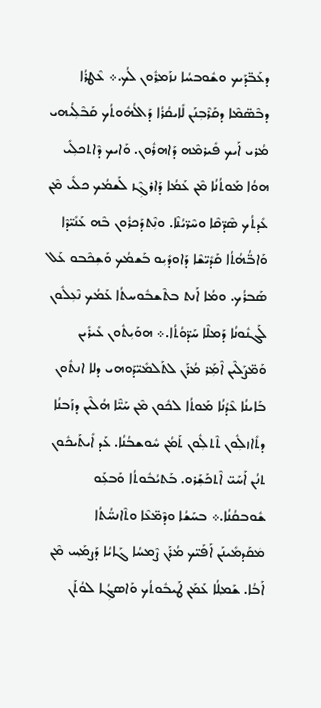ܕܥܰܒ̈ܕܰܝܟ ܘܫܽܘܒܚܳܐ ܢܙܰܡ݂ܪܽܘܢ ܠܳܟ.܀ ܥܶܛܪܳܐ ܕܒܶܣ̈ܡܶܐ ܕܩܰܪܶܒܼܢܰܢ ܠܺܐܝܩܳܪܳܐ ܕܰܐܠܳܗܽܘܬܳܟ ܩܰܒܶܠܼܳܝܗܝ ܡܳܪܝ ܐܰܝܟ ܦܺܝܪܡܶܗ ܕܰܐܗܪܽܘܢ. ܘܰܐܝܟ ܕܶܐܬܟܠܼܺܝ ܗܘܳܐ ܡܰܘܬܳܢܳܐ ܡܶܢ ܥܰܡܳܐ ܕܰܐܪܓܼܶܙ ܠܰܫܡܳܟ ܟܠܺܝ ܡܶܢ ܥܺܕܬܳܟ ܣܶܕ̈ܩܶܐ ܘܚܶܪ̈ܝܳܢܶܐ. ܘܢܼܶܬܕܰܟܪܽܘܢ ܒܶܗ ܥܰܢܺܝ̈ܕܶܐ ܘܰܐܒ̈ܳܗܳܬܳܐ ܩܰܕܺܝ̈ܫܶܐ ܕܰܐܘܕܺܝܼܘ ܒܰܫܡܳܟ ܘܰܫܼܟܶܒܘ ܥܰܠ ܣܰܒܪܳܟ. ܘܡܳܐ ܐܰܢܬ ܒܬܶܫܒܽܘܚܬܳܐ ܥܰܡܳܟ ܢܶܥܼܠܽܘܢ ܠܰܓܢܽܘܢܳܐ ܕܰܡܠܶܐ ܚܰܕ̈ܘܳܬܳܐ.܀ ܗܘܰܝܼܬܽܘܢ ܥܺܝܪܺܝܢ ܘܰܡ̈ܨܰܠܶܝܢ ܐܶܡܼܰܪ ܡܳܪܰܢ ܠܬܰܠܡܺܝ̈ܕܰܘܗܝ ܕܠܐ ܐܢܬܽܘܢ ܒܰܐܝܢܳܐ ܥܶܕܳܢܳܐ ܡܰܘܬܳܐ ܠܟܽܘܢ ܡܶܢ ܚܰܝ̈ܶܐ ܗܳܠܶܝܢ ܕܙܰܒܢܳܐ ܕܬܺܐܙܠܼܽܘܢ ܬܶܬܠܼܽܘܢ ܬܰܡܳܢ ܚܽܘܫܒܳܢܳܐ. ܥܰܕ ܐܺܝܬܰܝܟܽܘܢ ܬܢܳܢ ܐܰܚܰܝ̈ ܐܶܬܟܰܫܼܰܪܘ. ܒܰܬܝܳܒܽܘܬܳܐ ܘܰܒܥܼܰܘ ܫܽܘܒܩܳܢܳܐ.܀ ܒܚܰܫܳܐ ܘܕܶܡ̈ܥܶܐ ܘܬܶܐܢܚ̈ܳܬܳܐ ܡܿܩܰܕܡܺܝܢܰܢ ܐܰܦܰܝ̈ܟ ܡܳܪܰܢ ܨܶܡܚܳܐ ܓܰܐܝܳܐ ܕܰܨܡ݂ܰܚ ܡܶܢ ܐܰܒܳܐ. ܫܰܡ݂ܠܳܐ ܥܰܡܰܢ ܛܰܝܒܽܘܬܳܟ ܘܰܐܣܓܼܳܐ ܠܘܳܬܰܢ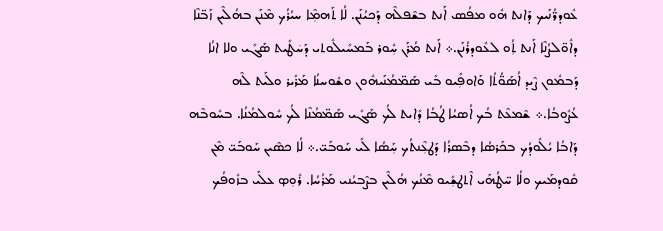ܥܽܘܕܪ̈ܳܢܰܝܟ ܕܰܐܢܬ ܗܽܘ ܡܦܳܣ ܐܰܢܬ ܒܫܶܦܠܶܗ ܕܰܟܝܳܢܰܢ. ܠܳܐ ܬܰܗܡܼܶܐ ܚܝܳܪܳܟ ܡܶܢܰܢ ܒܗܳܠܶܝܢ ܙܰܒ̈ܢܶܐ ܕܐܽܘ̈ܠܨܳܢܶܐ ܐܰܢܬ ܬܼܳܘ ܠܥܽܘܕܪܳܢܰܢ.܀ ܐܰܢܬ ܡܳܪܰܢ ܚܼܽܘܪ ܒܰܡܚܺܝܠܽܘܬܝ ܕܰܚܿܛܺܝܬ ܣܰܓܺܝ ܘܠܐ ܐܢܳܐ ܕܰܒܡܽܘܢ ܨܶܝܕ ܐܳܣܰܘ̈ܳܬܳܐ ܘܰܐܘܦܼܺܝܘ ܒܺܝ ܣܰܡ̈ܡܳܢܰܝܗܽܘܢ ܘܫܽܘܚܢܳܐ ܡܰܪܺܝܪ ܘܠܰܝܬ ܠܶܗ ܥܳܨܽܘܒܳܐ.܀ ܫܶܡܥܶܬ ܒܳܟ ܐܳܣܝܳܐ ܛܳܒܳܐ ܕܺܐܝܬ ܠܳܟ ܣܰܓܺܝ ܣܰܡ̈ܡܳܢܶܐ ܠܳܟ ܚܽܘܠܡܳܢܳܐ. ܒܚܽܘܒܶܗ ܕܰܐܒܳܐ ܝܳܠܽܘܕܳܟ ܒܟܰܪܣܳܐ ܕܒܶܣܪܳܐ ܕܰܛܥܼܶܢܬܳܟ ܚܼܰܣܳܐ ܠܺܝ ܚܰܘܒܰܝ̈.܀ ܠܳܐ ܟܣܶܝܢ ܚܰܘܒܰܝ̈ ܡܶܢ ܩܽܘܕܡܰܝܟ ܘܠܳܐ ܚ̈ܛܳܗܰܝ ܐܶܬܛܫܼܺܝܘ ܡܶܢܳܟ ܗܳܠܶܝܢ ܒܨܶܒܝܳܢܝ ܡܰܪܳܚܳܐ. ܪܽܘܼܤ ܥܠܰܝ ܒܙܽܘܦܳܟ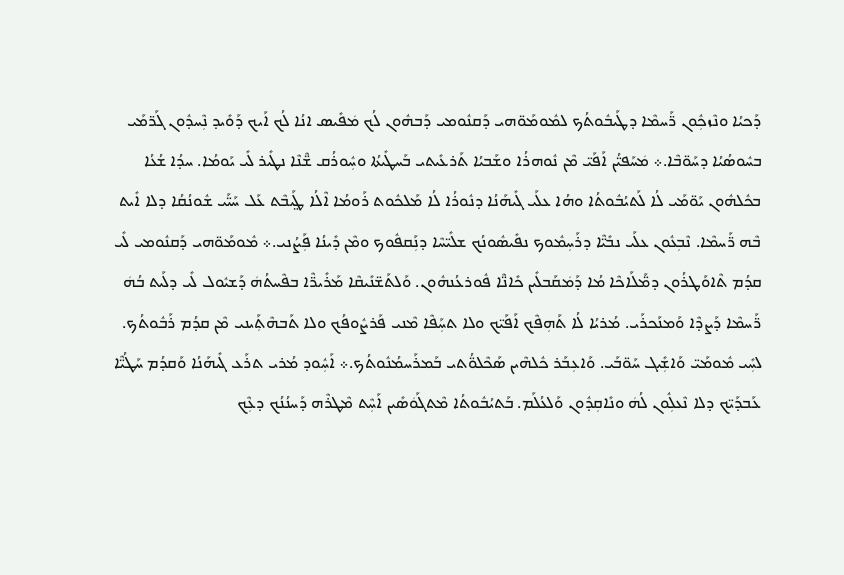ܕܰܟܝܳܐ ܘܢܶܙܟܼܽܘܢ ܪ̈ܰܚܡܶܐ ܕܛܰܝܒܽܘܬܳܟ ܠܡܽܘܡܰܘ̈ܗܝ ܕܰܩܢܽܘܡܝ ܕܰܒܗܽܘܢ ܠܳܟ ܡܿܦܺܝܣ ܐܢܳܐ ܠܳܟ ܐܰܝܟ ܕܰܘܺܝܕ ܢܼܶܚܕܽܘܢ ܓܰܪ̈ܡܰܝ ܒܚܽܘܣܳܝܳܐ ܕܚܰܘ̈ܒܶܐ.܀ ܡܿܚܰܦܝ̈ܳܢ ܐܰܦܰܝ̈ ܡܶܢ ܢܽܘܗܪܳܐ ܘܫܰܒܝܳܐ ܬܰܪܥܺܝܬܝ ܒܰܚܛܺܝܬܳܐ ܘܚܼܽܘܪܳܩ ܫ̈ܶܢܶܐ ܢܛܺܝܪ ܠܺܝ ܝܰܘܡܳܐ. ܚܕܳܐ ܫܳܥܳܐ ܒܟܽܠܗܽܘܢ ܝܰܘ̈ܡܰܝ ܠܳܐ ܠܰܬܝܳܒܽܘܬܳܐ ܘܗܳܐ ܥܠܰܝ ܓܺܝܗܰܢܳܐ ܕܢܽܘܪܳܐ ܠܳܐ ܡܰܠܟܽܘܬ ܪܰܘܡܳܐ ܐܶܠܳܐ ܛ݀ܰܝܒܶܬ ܥܰܠ ܚܰܝ̈ܰܝ ܫܽܘܢܳܩܳܐ ܕܠܐ ܐܺܝܬ ܒܶܗ ܪ̈ܰܚܡܶܐ. ܢܶܒܼܥܽܘܢ ܥܠܰܝ ܢܒܺܝ̈ܶܐ ܕܪܰܚܼܡܽܘܟ ܢܦܺܝܣܽܘܢܳܟ ܫܠܺܝ̈ܚܶܐ ܕܢܼܰܩܦܽܘܟ ܘܡܶܢ ܕܺܝܢܳܐ ܦܼܰܨܳܢܝ.܀ ܡܽܘܡܰܘ̈ܗܝ ܕܰܩܢܽܘܡܝ ܠܺܝ ܩܕܳܡ ܬܶܐܘܰܛܪܳܘܢ ܕܡ̈ܰܠܰܐܟܶܐ ܡܳܐ ܕܰܡܿܩܰܒܠܺܝܢ ܟܺܐܢ̈ܶܐ ܦܽܘܪܥܳܢܗܽܘܢ. ܘܰܠܬܰܫ̈ܢܺܝܩܶܐ ܡܰܪܺܝܪ̈ܶܐ ܒܦܶܚܬܳܗܿ ܕܰܫܝܽܘܠ ܠܺܝ ܕܠܰܝܬ ܒܳܗܿ ܪ̈ܰܚܡܶܐ ܕܰܨܕܶܐ ܘܰܡܢܰܟܪܰܝ. ܡܳܪܝܳܐ ܠܳܐ ܬܰܗܼܦܶܟ ܐܰܦܰܝ̈ܟ ܘܠܐ ܬܚܼܰܦܶܐ ܡܶܢܝ ܦܰܪܨܽܘܦܳܟ ܘܠܐ ܬܰܒܗܶܬܼܰܝܢܝ ܡܶܢ ܩܕܳܡ ܪܰܒܽܘܬܳܟ. ܠܚܼܺܝ ܡܽܘܡܰܝ̈ ܘܰܐܫܼܺܝܓ ܚܰܘ̈ܒܰܝ. ܘܰܐܥܼܒܰܪ ܟܽܠܗܶܝܢ ܣܰܟܶܠܘ̈ܳܬܝ ܒܰܡܪܰܚܡܳܢܽܘܬܳܟ.܀ ܐܰܚܼܽܘܕ ܡܳܪܝ ܬܪܰܥ ܓܺܝܗܰܢܳܐ ܘܰܩܕܳܡ ܚܰܛܳܝ̈ܶܐ ܥܰܒܕܰܝ̈ܟ ܕܠܐ ܢܶܥܠܼܽܘܢ ܠܳܗܿ ܘܢܺܐܩܼܕܽܘܢ ܘܰܠܥܳܠܰܡ. ܒܰܬܝܳܒܽܘܬܳܐ ܡܶܬܓܰܘܿܣܺܝܢ ܐܰܚܼܶܬ ܡܶܛܪܶܗ ܕܰܚܢܳܢܳܟ ܕܥܼܶܟ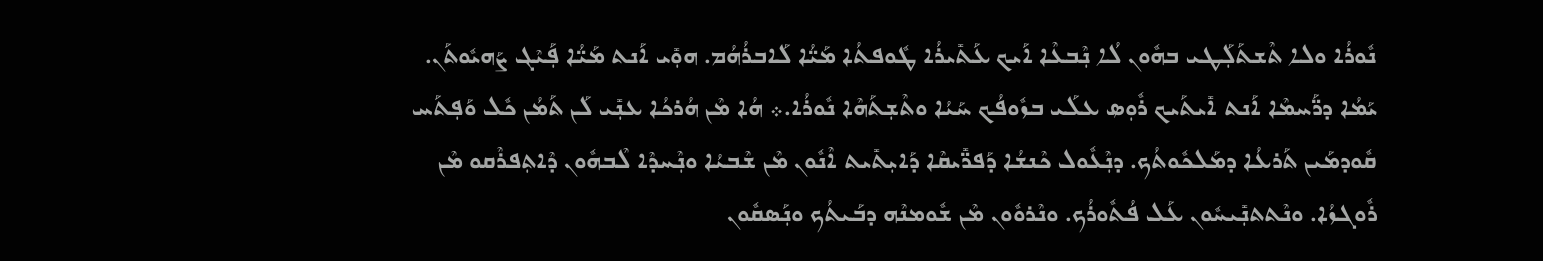ܢܽܘܪܳܐ ܘܠܐ ܬܶܫܬܰܠܼܰܛܝ ܒܗܽܘܢ ܠܳܐ ܢܼܶܒܥܶܐ ܐܰܝܟ ܥܰܬܺܝܪܳܐ ܛܽܘܦܬܳܐ ܡܰܝ̈ܳܐ ܠܰܐܒܪܳܗܳܡ. ܗܘܼܺܝ ܐܰܢܬ ܡܰܝ̈ܳܐ ܦܼܰܝܶܓ ܨܰܗܝܽܘܬܰܢ. ܝܰܡܳܐ ܕܪ̈ܰܚܡܶܐ ܐܰܢܬ ܐܺܝܬܰܝܟ ܪܽܘ݂ܤ ܥܠܰܝ ܒܙܽܘܦܳܟ ܚܰܝܳܐ ܘܬܶܫܼܬܰܗܶܐ ܢܽܘܪܳܐ.܀ ܗܳܐ ܡܶܢ ܗܳܪܟܳܐ ܥܢܼܺܝ ܠܰܢ ܬܰܡܳܢ ܟܽܠ ܘܰܦܼܬܰܚ ܩܽܘܕܡܰܝܢ ܬܰܪܥܳܐ ܕܡܰܠܟܽܘܬܳܟ. ܕܢܼܶܥܽܘܠ ܟܶܢܫܳܐ ܕܰܦܪ̈ܺܝܩܶܐ ܕܰܐܝܼܬܺܝܬ ܐܶܢܽܘܢ ܡܶܢ ܫܶܒܝܳܐ ܘܢܼܶܚܕܶܐ ܠܶܒܗܽܘܢ ܕܶܐܬܼܦܪܶܩܘ ܡܶܢ ܪܽܘܓܙܳܐ. ܘܢܶܬܬܢܼܺܝܚܽܘܢ ܥܰܠ ܦܳܬܽܘܪܳܟ. ܘܢܶܪܘܽܘܢ ܡܶܢ ܫܽܘܡܢܶܗ ܕܒܰܝܬܳܟ ܘܢܼܰܣܩܽܘܢ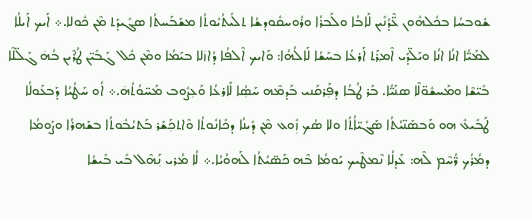ܫܽܘܒܚܳܐ ܒܟܽܠܗܽܘܢ ܥ̈ܶܕܳܢܺܝܢ ܠܰܐܒܳܐ ܘܠܰܒܪܳܐ ܘܪܽܘܚܩܽܘܕܫܳܐ ܬܠܺܝܬܳܝܽܘܬܳܐ ܡܫܰܒܰܚܬܳܐ ܣܓܺܝܕܰܬ ܡܶܢ ܟܽܘܠܐ.܀ ܐܰܝܟ ܐܰܝܠܳܐ ܠܡܰܝ̈ܳܐ ܐܢܳܐ ܐܢܳܐ ܘܝܰܠ̈ܕܰܝ ܐܶܡ݂ܪܰܬ ܐܰܪܥܳܐ ܒܚܰܫܳܐ ܠܰܐܠܳܗܳܐ: ܘܰܐܝܟ ܐܶܠܦܳܐ ܕܳܐܙܿܠܐ ܒܝܰܡܳܐ ܘܡܶܢ ܟܽܠ ܓܰܒܺܝ̈ܢ ܛ݀ܳܪܶܝܢ ܒܳܗܿ ܓܰܠ̈ܠܶܐ ܒܺܝ̈ܫܶܐ ܘܡܰܚܫܽܘ̈ܠܶܐ ܣܢܰܝ̈ܳܐ. ܒܰܪ ܛܳܒܳܐ ܕܦܼܰܪܩܰܢܝ ܒܰܕܡܶܗ ܚܰܣܼܳܐ ܠܰܐܪܥܳܐ ܘܰܥܼܨܽܘܒ ܡܰܚ̈ܘܳܬܳܗܿ.܀ ܐܳܘ ܚܰܛܳܝܳܐ ܕܰܒܥܰܘܠܳܐ  ܛܰܒܺܝܥܽ ܗܘ ܘܰܒܣܰܢ̈ܝܳܬܳܐ ܣܰܓܺܝ̈ܐܳܬܳܐ ܘܠܐ ܣܳܟ ܙܼܽܘܥ ܡܶܢ ܕܺܝܢܳܐ ܕܟܺܐܢܽܘܬܳܐ ܘܶܐܬܟܼܰܫܰܪ ܒܰܬܝܳܒܽܘܬܳܐ ܒܫܰܗܪܳܐ ܘܨܰܘܡܳܐ ܕܡܳܪܳܟ ܪ̈ܳܚܶܡ ܠܶܗ: ܥܰܕܠܳܐ ܢܶܡܛܶܝܟ ܝܰܘܡܳܐ ܒܶܗ ܟܰܣ̈ܝܳܬܳܐ ܠܰܗܘܳܝܳܐ.܀ ܠܳܐ ܡܳܪܝ ܢܼܰܗܶܠ ܒܺܝ ܒܺܝܫܳܐ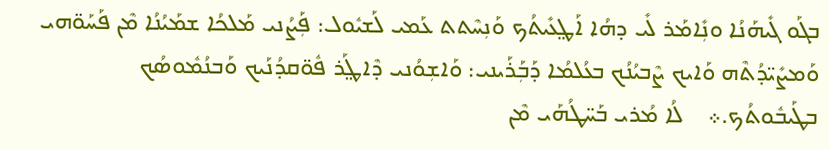ܒܓܰܘ ܓܺܝܗܰܢܳܐ ܘܢܼܺܐܡܰܪ ܠܺܝ ܕܗܳܐ ܐܰܛ݀ܥܺܝܬܳܟ ܘܰܢܼܚܶܬܬ ܥܰܡܝ ܠܰܫܝܽܘܠ: ܦܼܰܨܳܢܝ ܡܰܠܟܳܐ ܫܡܰܝܳܢܳܐ ܡܶܢ ܦܰܚܰܘ̈ܗܝ ܘܰܡܨܺܝ̈ܕܳܬܶܗ ܘܰܐܝܟ ܨܶܒܝܳܢܳܟ ܒܥܳܠܡܳܐ ܕܰܒܼܰܪܰܝܢܝ: ܘܰܐܫܼܘܳܢܝ ܕܶܐܛܰ݀ܪ ܦܽܘ̈ܩܕܳܢܰܝܟ ܘܰܒܢܳܡܽܘܣܳܟ ܒܛܰܝܒܽܘܬܳܟ.܀    ܠܳܐ ܡܳܪܝ ܒܰܚ̈ܛܳܗܰܝ ܡܶܢ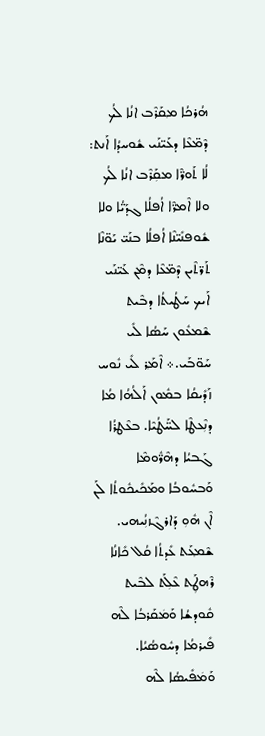ܗܳܪܟܳܐ ܡ݂ܩܰܪܶܒ ܐܢܳܐ ܠܳܟ ܕܶܡ̈ܥܶܐ ܕܥܰܝ̈ܢܰܝ ܫܽܘܚܕܳܐ ܐܰܢܬ: ܠܳܐ ܬܰܘܪ̈ܶܐ ܡܩܼܰܪܶܒ ܐܢܳܐ ܠܳܟ ܘܠܐ ܐܶܡܪ̈ܶܐ ܐܳܦܠܳܐ ܓܕܰܝ̈ܳܐ ܘܠܐ ܫܽܘܦܢܺܝ̈ܢܶܐ ܐܳܦܠܳܐ ܒܢܰܝ̈ ܝܰܘ̈ܢܶܐ ܬܰܪ̈ܬܶܝܢ ܕܶܡ̈ܥܶܐ ܕܡܶܢ ܥܰܝ̈ܢܰܝ ܐܰܝܟ ܚܰܛܳܝܬܳܐ ܕܒܶܝܬ ܫܶܡܥܽܘܢ ܚܰܣܳܐ ܠܺܝ ܚܰܘ̈ܒܰܝ.܀ ܐܶܡ݂ܰܪ ܠܺܝ ܢܽܘܚ ܙܰܕܺܝܩܳܐ ܒܡܽܘܢ ܐܰܠܳܗܳܐ ܡܳܐ ܕܢܼܶܥܛܶܐ ܠܚ̈ܰܛܳܝܶܐ. ܒܥܶܛܪܳܐ ܓܰܒܝܳܐ ܕܗܶܪ̈ܽܘܡܶܐ ܘܰܒܚܽܘܒܳܐ ܘܡܰܟܺܝܟܽܘܬܳܐ ܠܰܢ ܐܶܢ ܗܽܘܼ ܕܰܐܪܓܶܙܢܼܳܝܗܝ. ܫܶܡ݂ܥܰܬ ܥܺܕܬܳܐ ܩܳܠ ܟܺܐܢܳܐ ܪܶܗܛܼܰܬ ܥܶܠܼܰܬ ܠܒܶܝܬ ܩܽܘܕܫܳܐ ܘܰܡܿܩܰܪܒܳܐ ܠܶܗ ܦܺܝܪܡܳܐ ܕܚܽܘܣܳܝܳܐ. ܘܰܡܿܦܺܝܣܳܐ ܠܶܗ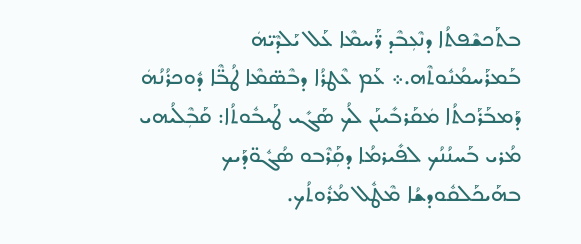ܒܬܰܟܫܶܦܬܳܐ ܕܢܶܥܼܒܶܕ ܪ̈ܰܚܡܶܐ ܥܰܠ ܝܰܠܕܶܝ̈ܗܿ ܒܰܡܪܰܚܡܳܢܽܘܬܶܗ.܀ ܥܰܡ ܥܶܛܪܳܐ ܕܒܶܣ̈ܡܶܐ ܛܳܒ̈ܶܐ ܕܽܘܟܪܳܢܳܗܿ ܕܰܡܒܰܪܰܟܬܳܐ ܡܿܩܰܪܒܺܝܢܰܢ ܠܳܟ ܣܰܓܺܝ ܛܰܝܒܽܘܬܳܐ: ܩܰܒܼܶܠܳܝܗܝ ܡܳܪܝ ܒܰܚܢܳܢܳܟ ܠܦܺܝܪܡܳܐ ܕܩܼܰܪܶܒܘ ܣܳܓܽܘ̈ܕܰܝܟ ܒܗܰܝܟܰܠܩܽܘܕܫܳܐ ܡܶܛܽܠ ܡܳܪܽܘܬܳܟ.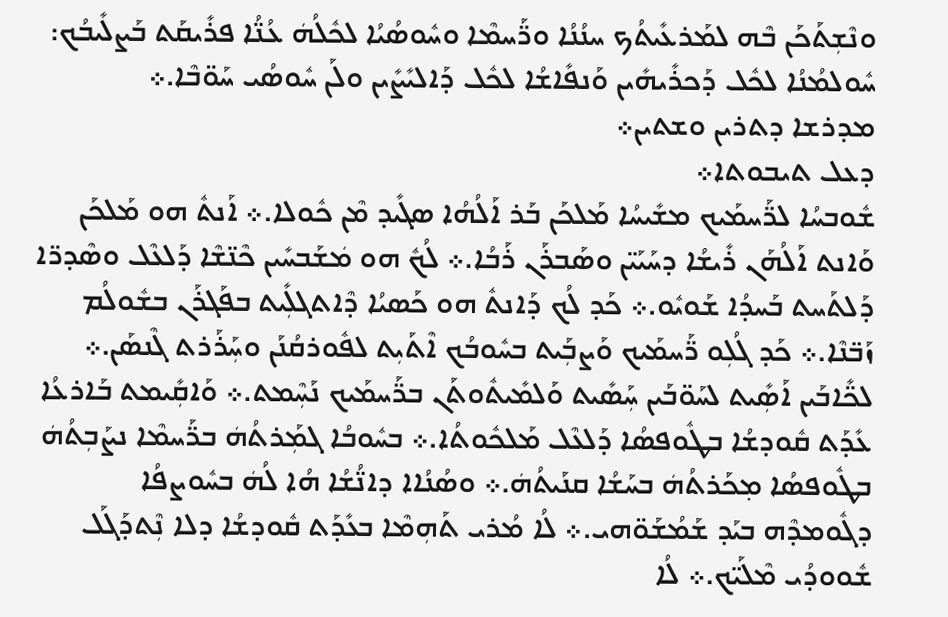ܘܢܶܫܼܬܰܟܰܢ ܒܶܗ ܠܡܰܪܥܺܝܬܳܟ ܚܢܳܢܳܐ ܘܪ̈ܰܚܡܶܐ ܘܚܽܘܣܳܝܳܐ ܠܟܽܠܳܗܿ ܥܳܢ̈ܳܐ ܦܪܺܝܩܰܬ ܒܰܨܠܺܝܒܳܟ: ܚܽܘܠܡܳܢܳܐ ܠܟܽܠ ܕܰܟܪܺܝܗܺܝܢ ܘܰܢܦܺܐܫܳܐ ܠܟܽܠ ܕܰܐܠܝܺܨܺܝܢ ܘܠܰܢ ܚܽܘܣܳܝ ܚܰܘ̈ܒܶܐ.܀
ܡܕܪܫܐ ܕܬܪܝܢ ܘܫܬܝܢ܀
ܕܥܠ ܬܝܒܘܬܐ܀
ܫܽܘܒܚܳܐ ܠܪ̈ܰܚܡܰܝܟ ܡܫܺܝܚܳܐ ܡܰܠܟܰܢ ܒܰܪ ܐܰܠܳܗܳܐ ܣܓܺܝܕ ܡܶܢ ܟܽܘܠܐ.܀ ܐܰܢܬܽ ܗܘ ܡܰܠܟܰܢ ܘܰܐܢܬ ܐܰܠܳܗܰܢ ܪܺܝܫܳܐ ܕܚܰܝܰܝ̈ܢ ܘܣܰܒܪܰܢ ܪܰܒܳܐ.܀ ܠܳܟܽ ܗܘ ܡܿܫܰܒܚܺܝܢ ܟܶܢ̈ܫܶܐ ܕܰܠܥܶܠ ܘܣܶܕܪ̈ܐ ܕܰܠܬܰܚܬ ܒܰܚܕܳܐ ܫܰܘܝܽܘ.܀ ܟܰܕ ܠܳܟ ܕܰܐܢܬܽ ܗܘ ܟܰܣܝܳܐ ܕܶܐܬܓܠܼܺܝܬ ܒܦܰܓܪܰܢ ܒܫܽܘܠܳܡ ܙܰܒ̈ܢܶܐ.܀ ܟܰܕ ܓܳܠܼܘ ܪ̈ܰܚܡܰܝܟ ܘܰܨܒܼܰܝܬ ܒܚܽܘܒܳܟ ܐܶܬܰܝܼܬ ܠܦܽܘܪܩܳܢܰܢ ܘܚܼܰܪܰܪܬ ܓܶܢܣܰܢ.܀ ܠܟ̈ܺܐܒܰܝܢ ܐܰܣܼܺܝܬ ܠܚܰܘ̈ܒܰܝܢ ܚܼܰܣܺܝܬ ܘܰܠܡܺܝܬܽܘܬܰܢ ܒܪ̈ܰܚܡܰܝܟ ܢܰܚܼܶܡܬ.܀ ܘܰܐܩܼܺܝܡܬ ܒܰܐܪܥܳܐ ܥܺܕܰܬ ܩܽܘܕܫܳܐ ܒܛܽܘܦܣܳܐ ܕܰܠܥܶܠ ܡܰܠܟܽܘܬܳܐ.܀ ܒܚܽܘܒܳܐ ܓܡܼܰܪܬܳܗܿ ܒܪ̈ܰܚܡܶܐ ܢܨܰܒܼܬܳܗܿ ܒܛܽܘܦܣܳܐ ܡ݂ܟܰܪܬܳܗܿ ܒܚܰܫܳܐ ܩܢܰܝܬܳܗܿ.܀ ܘܣܳܢܳܐܐ ܕܐܢ̈ܳܫܳܐ ܗܳܐ ܠܳܗܿ ܒܚܽܘܨܦܳܐ ܕܓܽܘܡܕܶܗ ܒܝܰܕ ܫܰܡܳܫܰܘ̈ܗܝ.܀ ܠܳܐ ܡܳܪܝ ܬܰܗܼܡܶܐ ܒܥܺܕܰܬ ܩܽܘܕܫܳܐ ܕܠܐ ܢܼܶܬܕܰܓܰܠ ܫܽܘܘܕܳܝ ܡܶܠܰܝ̈ܟ.܀ ܠܳܐ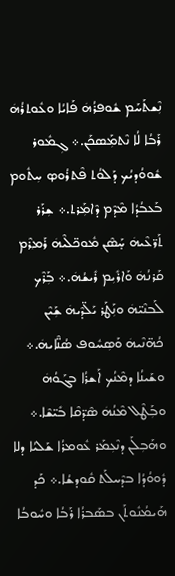ܢܼܶܫܬܰܚܰܡ ܫܽܘܦܪܳܗܿ ܦܰܐܝܳܐ ܘܥܽܘܬܪܳܗܿ ܪܰܒܳܐ ܠܳܐ ܢܶܬܡܼܰܣܟܰܢ.܀ ܓܼܡܽܘܪ ܫܽܘܘܳܕܝܳܟ ܕܰܠܘܳܬ ܦܶܬܪܳܘܤ ܚܼܬܽܘܡ ܒܰܥܒܳܕܳܐ ܡܶܕܶܡ ܕܶܐܡܼܰܪܬ.܀ ܫܼܪܰܪ ܬܰܪ̈ܥܶܝܗܿ ܚ̣ܰܣܶܢ ܡܽܘܟ̈ܠܶܝܗܿ ܪܰܡ݂ܪܶܡ ܩܰܪܢܳܗܿ ܘܰܐܪܺܝܼܡ ܪܺܝܫܳܗܿ.܀ ܒܼܰܪܶܟ ܠܰܒܢܶܝ̈ܗܿ ܘܢܼܰܛܰܪ ܝܰܠ̈ܕܶܝܗܿ ܫܼܰܝܶܢ ܟܳܗ̈ܢܶܝܗܿ ܘܰܣܼܚܽܘܦ ܣܳܢ̈ܶܐܝܗܿ.܀ ܘܫܰܝܢܳܐ ܕܡܶܢܳܟ ܐܰܫܪܳܐ ܒܓܰܘܳܗܿ ܘܒܼܰܛܶܠ ܡܶܢܳܗܿ ܣܶܕ̈ܩܶܐ ܒܺܝ̈ܫܶܐ.܀ ܘܗܰܒܼܠܰܢ ܕܢܶܥܼܡܰܪ ܥܽܘܡܪܳܐ ܫܰܠܝܳܐ ܕܠܐ ܕܽܘܘܳܕܳܐ ܒܕܶܚܠܰܬ ܩܽܘܕܫܳܐ.܀ ܟܰܕ ܗܰܝܡܳܢܽܘܬܰܢ ܒܣܰܒܪܳܐ ܪܰܒܳܐ ܘܚܽܘܒܳܐ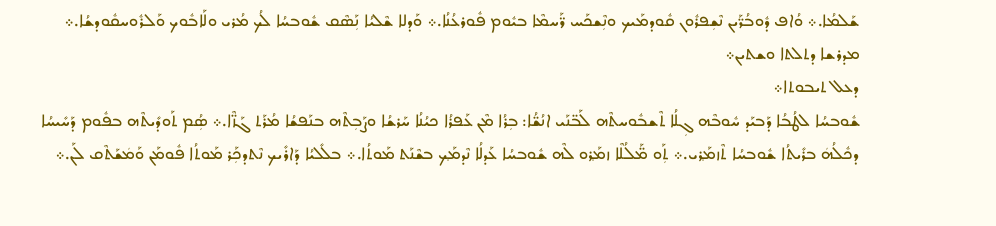ܫܰܠܡܳܐ.܀ ܘܳܐܦ ܕܽܘܒܳܪ̈ܰܝܢ ܢܶܫܼܦܪܽܘܢ ܩܽܘܕܡܰܝܟ ܘܢܼܶܫܟܰܚ ܪ̈ܰܚܡܶܐ ܒܝܽܘܡ ܦܽܘܪܥܳܢܳܐ.܀ ܘܰܕܠܐ ܫܶܠܝܳܐ ܢܼܰܣܶܩ ܫܽܘܒܚܳܐ ܠܳܟ ܡܳܪܝ ܘܠܰܐܒܽܘܟ ܘܰܠܪܽܘܚܩܽܘܕܫܳܐ.܀
ܡܕܪܫܐ ܕܬܠܬܐ ܘܫܬܝܢ܀
ܕܥܠ ܬܝܒܘܬܐ܀
ܫܽܘܒܚܳܐ ܠܛܳܒܳܐ ܕܰܒܝܰܕ ܚܽܘܒܶܗ ܓܼܠܳܐ ܬܶܫܒܽܘܚܬܶܗ ܠܰܒ̈ܢܰܝ ܐܢܳܫ̈ܳܐ: ܒܼܪܳܐ ܡܶܢ ܥܰܦܪܳܐ ܟܝܳܢܳܐ ܚܰܪܫܳܐ ܘܨܰܒܼܬܶܗ ܒܢܰܦܫܳܐ ܡܳܪܰܬ ܓܰܙ̈ܶܐ.܀ ܣܼܳܡ ܬܰܘܕܺܝܬܶܗ ܒܦܽܘܡ ܕܰܚܺܝܚܳܐ ܕܟܽܠܳܗܿ ܒܪܺܝܬܳܐ ܫܽܘܒܚܳܐ ܬܶܙܡ݂ܰܪܝ.܀ ܬܼܰܘ ܡ̈ܰܠܳܠܶܐ ܙܡ݂ܰܪܘ ܠܶܗ ܫܽܘܒܚܳܐ ܥܰܕܠܳܐ ܢܶܕܡ݂ܰܟ ܒܫܶܢܰܬ ܡܰܘܬܳܐ.܀ ܒܠܺܠܝܳܐ ܕܰܐܪܺܝܟ ܢܶܬܕܟܼܰܪ ܡܰܘܬܳܐ ܦܽܘܡܰܢ ܘܰܡܿܫܰܬܶܩ ܠܰܢ.܀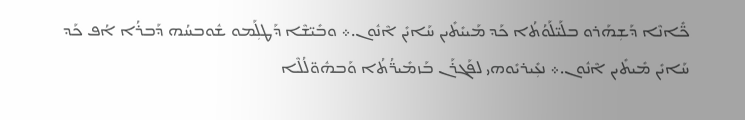ܟ̈ܺܐܢܶܐ ܕܰܫܼܗܰܪܘ ܒܠܰܝ̈ܠܰܘܳܬܳܐ ܟܰܕ ܡܰܝܝܺܬܺܝܢ ܚܰܐܝܺܢ ܐܶܢܽܘܢ.܀ ܘܒܺܝ̈ܫܶܐ ܕܰܛܠܼܰܡܘ ܫܽܘܒܚܳܗ ܕܰܒܪܳܐ ܐܳܦ ܟܰܕ ܚܰܐܝܺܢ ܡܺܝܬܺܝܢ ܐܶܢܽܘܢ.܀ ܢܥܼܺܝܪܝܺܘܗܝ ܠܦܰܓܪܰܢ ܒܰܙܡܺܝܪ̈ܳܬܳܐ ܘܰܒܗܽܘ̈ܠܳܠܶܐ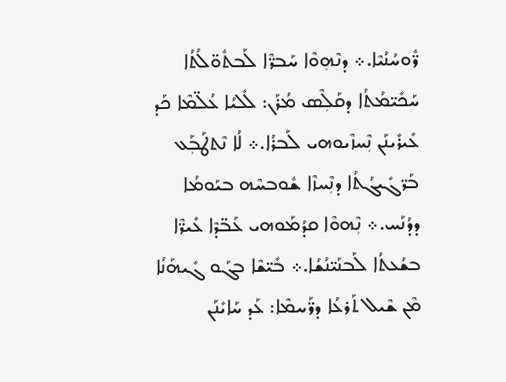ܪ̈ܽܘܚܳܢܳܝܶܐ.܀ ܕܢܶܗܼܘܶܐ ܚܰܒܪ̈ܶܐ ܠܰܒܬܽܘ̈ܠܳܬܳܐ ܚܰܟܺܝ̈ܡܳܬܳܐ ܕܩܰܠܼܶܣ ܡܳܪܰܢ: ܠܺܠܝܳܐ ܥܳܠ̈ܡܶܐ ܟܰܕ ܥܺܝܪܺܝܢܰܢ ܢܼܶܚܙܶܝܘܗܝ ܠܰܒܪܳܐ.܀ ܠܳܐ ܢܶܬܛܰܒܼܰܥ ܒܰܪ̈ܓܺܝܓܳܬܳܐ ܕܢܼܶܚܙܶܐ ܫܽܘܒܚܶܗ ܒܝܰܘܡܳܐ ܕܕܳܢܰܚ.܀ ܢܼܶܗܘܶܐ ܩܕܳܡܰܘܗܝ ܥܰܒ̈ܕܶܐ ܥܺܝܪ̈ܶܐ ܒܫܳܥܬܳܐ ܠܰܒܢܰܝ̈ܢܳܫܳܐ.܀ ܒܺܝ̈ܫܶܐ ܒܓܰܘ ܓܺܝܗܰܢܳܐ ܡܶܢ ܫܶܝܠ ܬܰܪܥܳܐ ܕܪ̈ܰܚܡܶܐ: ܥܰܕ ܚܰܐܝܺܢܰܢ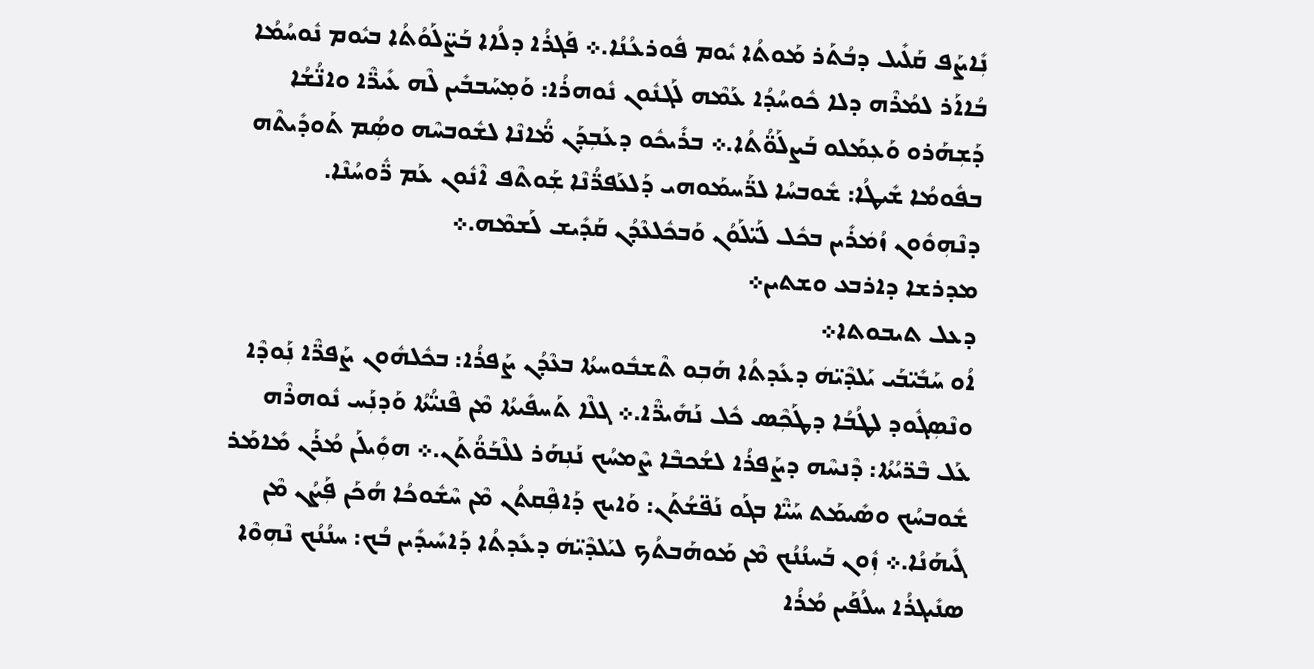ܢܼܺܐܨܰܦ ܩܰܠܺܝܠ ܕܒܳܬܰܪ ܡܰܘܬܳܐ ܝܽܘܡ ܦܽܘܪܥܳܢܳܐ.܀ ܦܰܓܪܳܐ ܕܠܳܐܐ ܒܰܨ̈ܠܰܘܳܬܳܐ ܒܝܽܘܡ ܢܽܘܚܳܡܳܐ ܒܳܐܐܰܪ ܠܡܳܪܶܗ ܕܠܐ ܟܽܘܚܳܕܳܐ ܥܰܡܶܗ ܠܰܓܢܽܘܢ ܢܽܘܗܪܳܐ: ܘܰܡ݂ܚܰܒܒܺܝܢ ܠܶܗ ܥܺܝܪ̈ܶܐ ܘܐܢ̈ܳܫܳܐ ܕܰܫܼܗܰܪܘ ܘܰܥܼܡܰܠܘ ܒܰܨܠܰܘ̈ܳܬܳܐ.܀ ܒܪܺܝܟܽܘ ܕܥܰܒܼܕܰܢ ܡ̈ܳܐܢܶܐ ܠܫܽܘܒܚܶܗ ܘܣܼܳܡ ܬܰܘܕܺܝܬܶܗ ܒܦܽܘܡܳܐ ܫܺܝܛܳܐ: ܫܽܘܒܚܳܐ ܠܪ̈ܰܚܡܰܘܗܝ ܕܰܠܥܰܦܪ̈ܳܢܶܐ ܫܼܰܘܬܶܦ ܐܶܢܽܘܢ ܥܰܡ ܪ̈ܽܘܚܳܢܶܐ. ܕܢܶܗܼܘܽܘܢ ܙܳܡܿܪܺܝܢ ܒܟܽܠ ܠܰܝ̈ܠܰܘܳܢ ܘܰܒܟܽܠܥܶܕܳܢ ܩܰܕܺܝܫ ܠܰܫܡܶܗ.܀
ܡܕܪܫܐ ܕܐܪܒܥ ܘܫܬܝܢ܀
ܕܥܠ ܬܝܒܘܬܐ܀
ܐܳܘ ܚܰܒܺܝ̈ܒܰܝ ܝܰܠܕܶܝ̈ܗܿ ܕܥܺܕܬܳܐ ܗܰܒܼܘ ܬܶܫܒܽܘܚܬܳܐ ܒܥܶܕܳܢ ܨܰܦܪܳܐ: ܒܟܽܠܗܽܘܢ ܨܰܦܪ̈ܶܐ ܢܼܰܘܕܶܐ ܘܢܶܣܼܓܽܘܕ ܠܛܳܒܳܐ ܕܛܰܟܼܶܣ ܟܽܠ ܢܰܗܺܝܪ̈ܶܐ.܀ ܓܠܶܐ ܬܰܚܦܺܝܬܳܐ ܡܶܢ ܦܶܢܝ̈ܳܬܳܐ ܘܰܕܢܼܰܚ ܢܽܘܗܪܶܗ ܥܰܠ ܒܶܪ̈ܝܳܬܳܐ: ܕܶܢܚܶܗ ܕܨܰܦܪܳܐ ܠܫܳܟܒܶܐ ܨܶܡܚܳܟ ܢܰܢܼܗܰܪ ܠܠܶܒܰܘ̈ܳܬܰܢ.܀ ܗܘܼܺܝܠܰܢ ܡܳܪܰܢ ܡܺܐܡܰܪ ܫܽܘܒܚܳܟ ܘܣܺܝܡܰܬ ܚܰܝ̈ܶܐ ܒܓܰܘ ܢܰܦ̈ܫܳܬܰܢ: ܘܰܐܝܟ ܕܰܐܦܼܶܩܬܳܢ ܡܶܢ ܚܶܫܽܘܟܳܐ ܗܳܟܰܢ ܦܼܰܨܳܢ ܡܶܢ ܓܺܝܗܰܢܳܐ.܀ ܙܼܽܘܢ ܒܰܚܢܳܢܳܟ ܡܶܢ ܡܰܘܗܰܒܬܳܟ ܠܝܰܠܕܶܝ̈ܗܿ ܕܥܺܕܬܳܐ ܕܰܐܚܺܝܕܺܝܢ ܒܳܟ: ܚܢܳܢܳܟ ܢܶܗܼܘܶܐ ܣܢܺܝܓܪܳܐ ܚܠܳܦܰܝܢ ܡܳܪܳܐ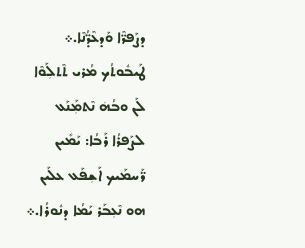ܕܨܰܦܪ̈ܶܐ ܘܰܕܥܶܕ̈ܳܢܶܐ.܀ ܛܰܝܒܽܘܬܳܟ ܡܳܪܝ ܬܶܬܠܼܰܘܶܐ ܠܰܢ ܘܒܳܗܿ ܢܶܬܡܼܰܢܰܥ ܠܨܰܦܪܳܐ ܪܰܒܳܐ: ܝܰܡܺܝܢ ܪ̈ܰܚܡܰܝܟ ܐܰܫܼܦܰܥ ܥܠܰܝܢ ܗܘ ܢܶܥܼܒܰܪ ܝܰܡܳܐ ܕܢܽܘܪܳܐ.܀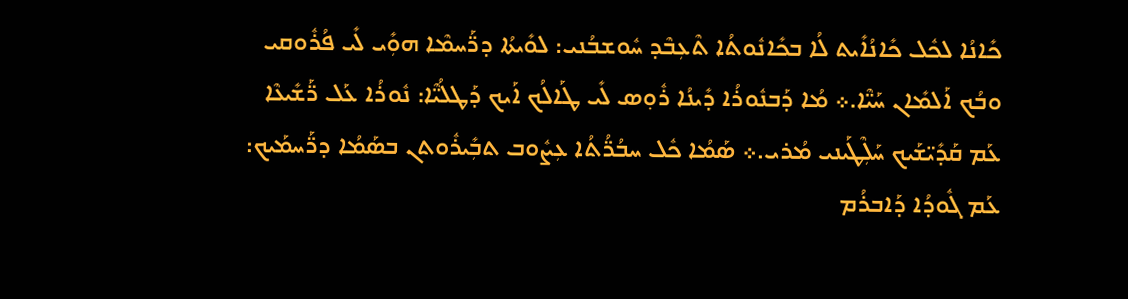ܟܺܐܢܳܐ ܠܟܽܠ ܟܺܐܢܳܐܺܝܬ ܠܳܐ ܒܟܺܐܢܽܘܬܳܐ ܬܶܥܼܒܶܕ ܚܽܘܫܒܳܢܝ: ܠܘܺܝܬܳܐ ܕܪ̈ܰܚܡܶܐ ܗܘܼܺܝ ܠܺܝ ܦܳܪܽܘܩܝ ܘܒܳܟ ܐܰܠܡܺܐܢ ܚܰܝ̈ܶܐ.܀ ܡܳܐ ܕܰܒܢܽܘܪܳܐ ܕܺܝܢܳܐ ܪܽܘ݂ܣ ܠܺܝ ܛܰܐܠܳܟ ܐܰܝܟ ܕܰܛܠܳܝ̈ܶܐ: ܢܽܘܪܳܐ ܥܰܠ ܪ̈ܰܫܺܝܥܶܐ ܥܰܡ ܩܰܕܺܝ̈ܫܰܝܟ ܚܰܠܼܶܛܰܝܢܝ ܡܳܪܝ.܀ ܣܰܡܳܐ ܟܽܠ ܚܒܳܪ̈ܳܬܳܐ ܥܼܨܽܘܒ ܬܒܼܺܝܪܽܘܬܢ ܒܣܰܡܳܐ ܕܪ̈ܰܚܡܰܝܟ: ܥܰܡ ܓܽܘܕܳܐ ܕܰܐܒܪܳܡ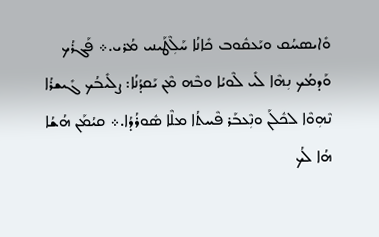ܘܺܐܝܣܚܳܩ ܘܝܰܥܩܽܘܒ ܟܺܐܢܳܐ ܚܰܠܼܶܛܰܝܢܝ ܡܳܪܝ.܀ ܦܰܓܪܳܟ ܘܰܕܡܳܟ ܢܼܗܶܐ ܠܺܝ ܠܶܘܝܳܐ ܘܒܶܗ ܡܶܢ ܝܰܩܕܳܢܳܐ: ܨܠܺܝܒܳܟ ܓܺܝܫܪܳܐ ܢܶܗܼܘܶܐ ܠܟܽܠܰܢ ܘܢܼܶܥܒܰܪ ܦܶܚܬܳܐ ܡܠܶܐ ܣܽܘܪܳܕܳܐ.܀ ܩܝܳܡܰܢ ܗܳܫܳܐ ܗܳܐ ܠܳܟ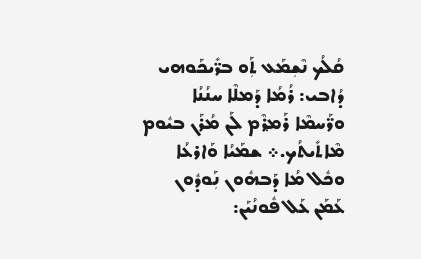ܩܳܠܳܟ ܢܶܫܼܡܰܥ ܬܼܰܘ ܒܪ̈ܺܝܟܰܘܗܝ ܕܳܐܒܝ: ܪܳܡܳܐ ܕܰܡܠܶܐ ܚܢܳܢܳܐ ܘܪ̈ܰܚܡܶܐ ܪܰܡ݂ܪܶܡ ܠܰܢ ܡܳܪܰܢ ܒܝܽܘܡ ܡܶܐܬܺܝܬܳܟ.܀ ܫܡܰܝܳܐ ܘܰܐܪܥܳܐ ܘܟܽܠ ܡܳܐ ܕܰܒܗܽܘܢ ܢܼܰܘܕܽܘܢ ܥܰܡܰܢ ܥܰܠ ܦܽܘܢܳܝܰܢ: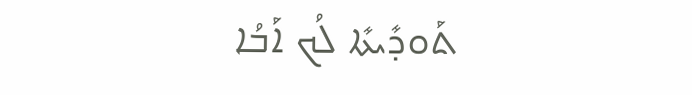ܬܰܘܕܺܝܬܺܐ ܠܳܟ ܐܰܒܳܐ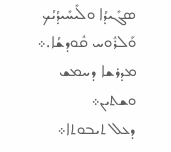ܣܓܺܝܕܳܐ ܘܠܺܝܚܺܝܕܳܝܳܟ ܘܰܠܪܽܘܚ ܩܽܘܕܫܳܐ.܀
ܡܕܪܫܐ ܕܚܡܫ ܘܫܬܝܢ܀
ܕܥܠ ܬܝܒܘܬܐ܀